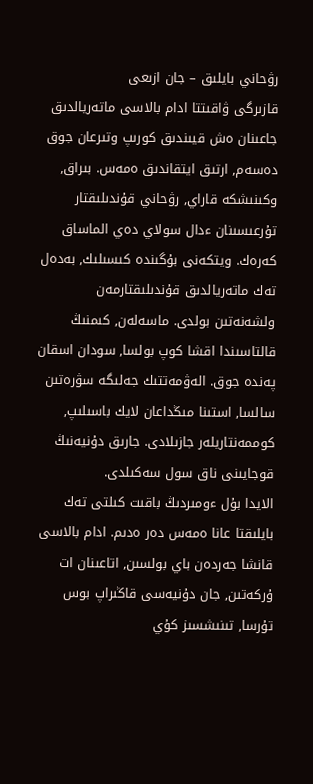رۋحاني بايلىق – جان ازىعى
قازىرگى ۋاقىتتا ادام بالاسى ماتەريالدىق جاعىنان ەش قيىندىق كورىپ وتىرعان جوق دەسەم, ارتىق ايتقاندىق ەمەس. بىراق, وكىنىشكە قاراي, رۋحاني قۇندىلىقتار تۇرعىسىنان ءدال سولاي دەي الماساق كەرەك. ويتكەنى بۇگىندە كىسىلىك, بەدەل تەك ماتەريالدىق قۇندىلىقتارمەن ولشەنەتىن بولدى. ماسەلەن, كىمنىڭ قالتاسىندا اقشا كوپ بولسا, سودان اسقان پەندە جوق. الەۋمەتتىك جەلىگە سۋرەتىن سالسا, استىنا مىڭداعان لايك باسىلىپ, كوممەنتاريلەر جازىلادى. جارىق دۇنيەنىڭ قوجايىنى ناق سول سەكىلدى.
الايدا بۇل ءومىردىڭ باقىت كىلتى تەك بايلىقتا عانا ەمەس دەر ەدىم. ادام بالاسى قانشا جەردەن باي بولسىن, اتاعىنان ات ۇركەتىن, جان دۇنيەسى قاڭىراپ بوس تۇرسا, تىنىشسىز كۇي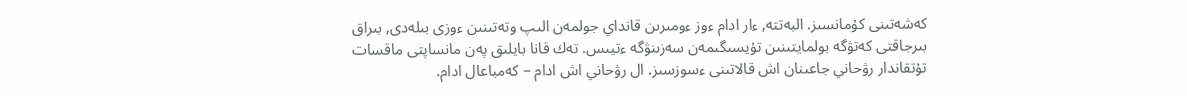كەشەتىنى كۇمانسىز. البەتتە, ءار ادام ءوز ءومىرىن قانداي جولمەن الىپ وتەتىنىن ءوزى بىلەدى, بىراق بىرجاقتى كەتۋگە بولمايتىنىن تۇيسىگىمەن سەزىنۋگە ءتيىس. تەك قانا بايلىق پەن مانساپتى ماقسات تۇتقاندار رۋحاني جاعىنان اش قالاتىنى ءسوزسىز. ال رۋحاني اش ادام – كەمباعال ادام.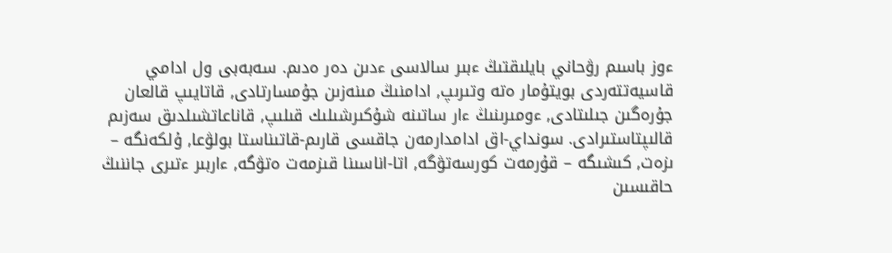ءوز باسىم رۋحاني بايلىقتىڭ ءبىر سالاسى ءدىن دەر ەدىم. سەبەبى ول ادامي قاسيەتتەردى بويتۇمار ەتە وتىرىپ, ادامنىڭ مىنەزىن جۇمسارتادى, قاتايىپ قالعان جۇرەگىن جىلىتادى, ءومىرىنىڭ ءار ساتىنە شۇكىرشىلىك قىلىپ, قاناعاتشىلدىق سەزىم قالىپتاستىرادى. سونداي-اق ادامدارمەن جاقسى قارىم-قاتىناستا بولۋعا, ۇلكەنگە – ىزەت, كىشىگە – قۇرمەت كورسەتۋگە, اتا-اناسىنا قىزمەت ەتۋگە, ءاربىر ءتىرى جاننىڭ حاقىسىن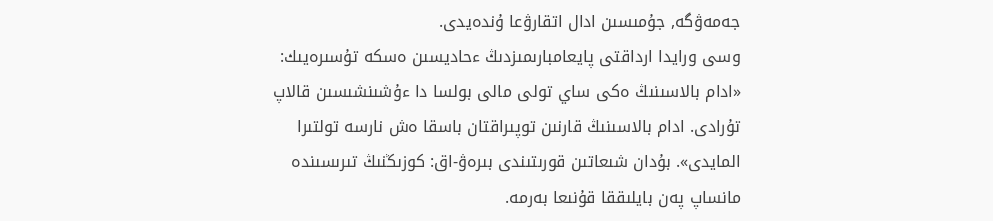جەمەۋگە, جۇمىسىن ادال اتقارۋعا ۇندەيدى.
وسى ورايدا ارداقتى پايعامبارىمىزدىڭ ءحاديسىن ەسكە تۇسىرەيىك: «ادام بالاسىنىڭ ەكى ساي تولى مالى بولسا دا ءۇشىنشىسىن قالاپ تۇرادى. ادام بالاسىنىڭ قارنىن توپىراقتان باسقا ەش نارسە تولتىرا المايدى». بۇدان شىعاتىن قورىتىندى بىرەۋ-اق: كوزىڭنىڭ تىرىسىندە مانساپ پەن بايلىققا قۇنىعا بەرمە.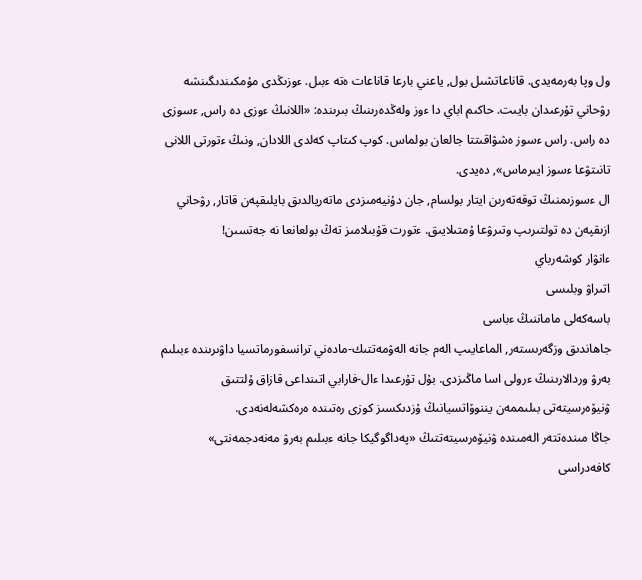ول وپا بەرمەيدى. قاناعاتشىل بول, ياعني بارعا قاناعات ەتە ءبىل. ءوزىڭدى مۇمكىندىگىنشە رۋحاني تۇرعىدان بايىت. حاكىم اباي دا ءوز ولەڭدەرىنىڭ بىرىندە: «اللانىڭ ءوزى دە راس, ءسوزى دە راس. راس ءسوز ەشۋاقىتتا جالعان بولماس. كوپ كىتاپ كەلدى اللادان, ونىڭ ءتورتى اللانى تانىتۋعا ءسوز ايىرماس», دەيدى.
ال ءسوزىمنىڭ توقەتەرىن ايتار بولسام, جان دۇنيەمىزدى ماتەريالدىق بايلىقپەن قاتار, رۋحاني ازىقپەن دە تولتىرىپ وتىرۋعا ۇمتىلايىق. ءتورت قۇبىلامىز تەڭ بولعانعا نە جەتسىن!
ءانۋار كوشەرباي
اتىراۋ وبلىسى
باسەكەلى ماماننىڭ ءباسى
جاھاندىق وزگەرىستەر, الماعايىپ الەم جانە الەۋمەتتىك-مادەني ترانسفورماتسيا داۋىرىندە ءبىلىم بەرۋ وردالارىنىڭ ءرولى اسا ماڭىزدى. بۇل تۇرعىدا ءال-فارابي اتىنداعى قازاق ۇلتتىق ۋنيۆەرسيتەتى بىلىممەن يننوۆاتسيانىڭ ۇزدىكسىز كوزى رەتىندە ەرەكشەلەنەدى.
جاڭا مىندەتتەر الەمىندە ۋنيۆەرسيتەتتىڭ «پەداگوگيكا جانە ءبىلىم بەرۋ مەنەدجمەنتى» كافەدراسى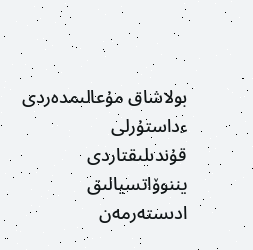بولاشاق مۇعالىمدەردى ءداستۇرلى قۇندىلىقتاردى يننوۆاتسيالىق ادىستەرمەن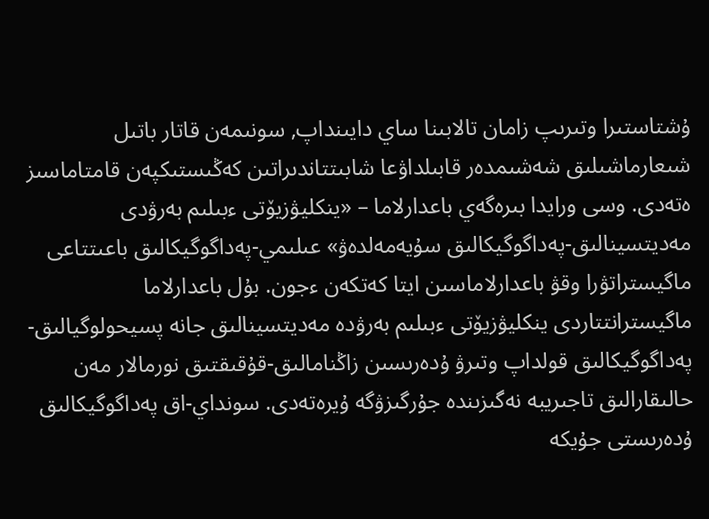ۇشتاستىرا وتىرىپ زامان تالابىنا ساي دايىنداپ, سونىمەن قاتار باتىل شىعارماشىلىق شەشىمدەر قابىلداۋعا شابىتتاندىراتىن كەڭىستىكپەن قامتاماسىز ەتەدى. وسى ورايدا بىرەگەي باعدارلاما – «ينكليۋزيۆتى ءبىلىم بەرۋدى مەديتسينالىق-پەداگوگيكالىق سۇيەمەلدەۋ» عىلىمي-پەداگوگيكالىق باعىتتاعى ماگيستراتۋرا وقۋ باعدارلاماسىن ايتا كەتكەن ءجون. بۇل باعدارلاما ماگيسترانتتاردى ينكليۋزيۆتى ءبىلىم بەرۋدە مەديتسينالىق جانە پسيحولوگيالىق-پەداگوگيكالىق قولداپ وتىرۋ ۇدەرىسىن زاڭنامالىق-قۇقىقتىق نورمالار مەن حالىقارالىق تاجىريبە نەگىزىندە جۇرگىزۋگە ۇيرەتەدى. سونداي-اق پەداگوگيكالىق ۇدەرىستى جۇيكە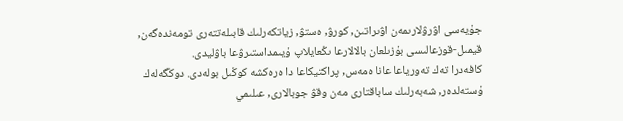جۇيەسى اۋرۋلارىمەن اۋىراتىن, كورۋ, ەستۋ, زياتكەرلىك قابىلەتتەرى تومەندەگەن, قيمىل-قوزعالىسى بۇزىلعان بالالارعا ىڭعايلاپ ۇيىمداستىرۋعا باۋليدى.
كافەدرا تەك تەورياعا عانا ەمەس, پراكتيكاعا دا ەرەكشە كوڭىل بولەدى. دوڭگەلەك ۇستەلدەر, شەبەرلىك ساباقتارى مەن وقۋ جوبالارى, عىلىمي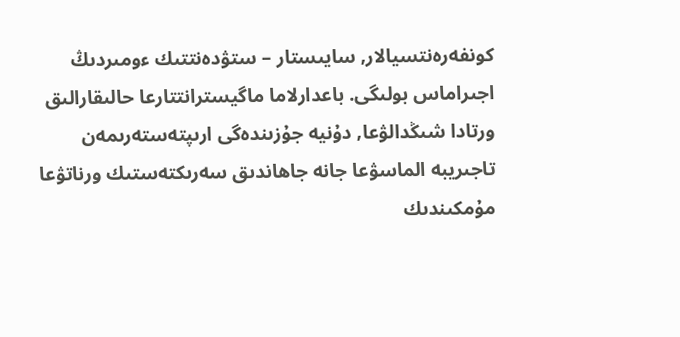كونفەرەنتسيالار, سايىستار – ستۋدەنتتىك ءومىردىڭ اجىراماس بولىگى. باعدارلاما ماگيسترانتتارعا حالىقارالىق ورتادا شىڭدالۋعا, دۇنيە جۇزىندەگى ارىپتەستەرىمەن تاجىريبە الماسۋعا جانە جاھاندىق سەرىكتەستىك ورناتۋعا مۇمكىندىك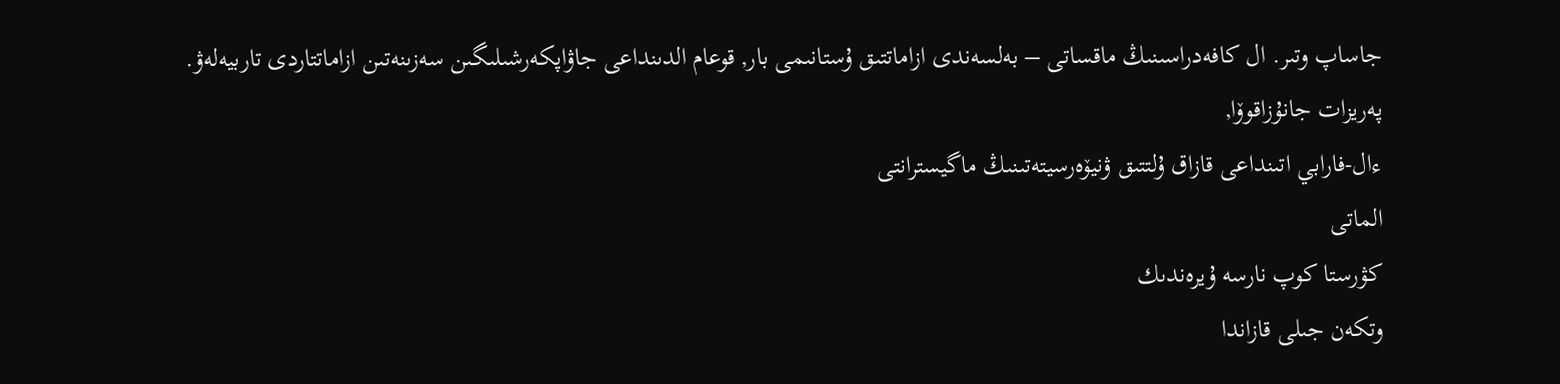جاساپ وتىر. ال كافەدراسىنىڭ ماقساتى – بەلسەندى ازاماتتىق ۇستانىمى بار, قوعام الدىنداعى جاۋاپكەرشىلىگىن سەزىنەتىن ازاماتتاردى تاربيەلەۋ.
پەريزات جانۇزاقوۆا,
ءال-فارابي اتىنداعى قازاق ۇلتتىق ۋنيۆەرسيتەتىنىڭ ماگيسترانتى
الماتى
كۋرستا كوپ نارسە ۇيرەندىك
وتكەن جىلى قازاندا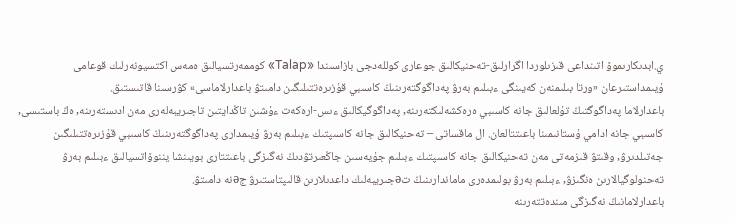ي.ابدىكارىموۆ اتىنداعى قىزىلوردا اگرارلىق-تەحنيكالىق جوعارى كوللەدجى بازاسىندا «Talap» كوممەرتسيالىق ەمەس اكتسيونەرلىك قوعامى ۇيىمداستىرعان «ورتا بىلىمنەن كەيىنگى ءبىلىم بەرۋ پەداگوگتەرىنىڭ كاسىبي قۇزىرەتتىلىگىن دامىتۋ باعدارلاماسى» كۋرسىنا قاتىستىق.
باعدارلاما پەداگوگتىڭ تۇلعالىق جانە كاسىبي ەرەكشەلىكتەرىنە, پەداگوگيكالىق ءىس-ارەكەت ءۇشىن تاڭدايتىن تاجىريبەلەرى مەن ادىستەرىنە, ەڭ باستىسى, كاسىبي جانە ادامي ۇستانىمىنا باعىتتالعان. ال ماقساتى – تەحنيكالىق جانە كاسىپتىك ءبىلىم بەرۋ ۇيىمدارى پەداگوگتەرىنىڭ كاسىبي قۇزىرەتتىلىگىن جەتىلدىرۋ, وقىتۋ قىزمەتى مەن تەحنيكالىق جانە كاسىپتىك ءبىلىم جۇيەسىن جاڭعىرتۋدىڭ نەگىزگى باعىتتارى بويىنشا يننوۆاتسيالىق ءبىلىم بەرۋ تەحنولوگيالارىن ەنگىزۋ, ءبىلىم بەرۋ بولىمدەرى ماماندارىنىڭ تəجىريبەلىك داعدىلارىن قالىپتاستىرۋ جəنە دامىتۋ.
باعدارلامانىڭ نەگىزگى مىندەتتەرىنە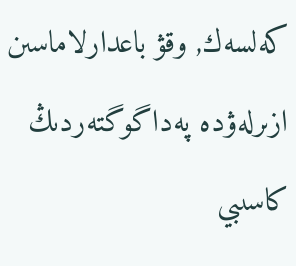كەلسەك, وقۋ باعدارلاماسىن ازىرلەۋدە پەداگوگتەردىڭ كاسىبي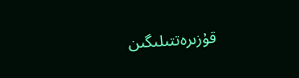قۇزىرەتتىلىگىن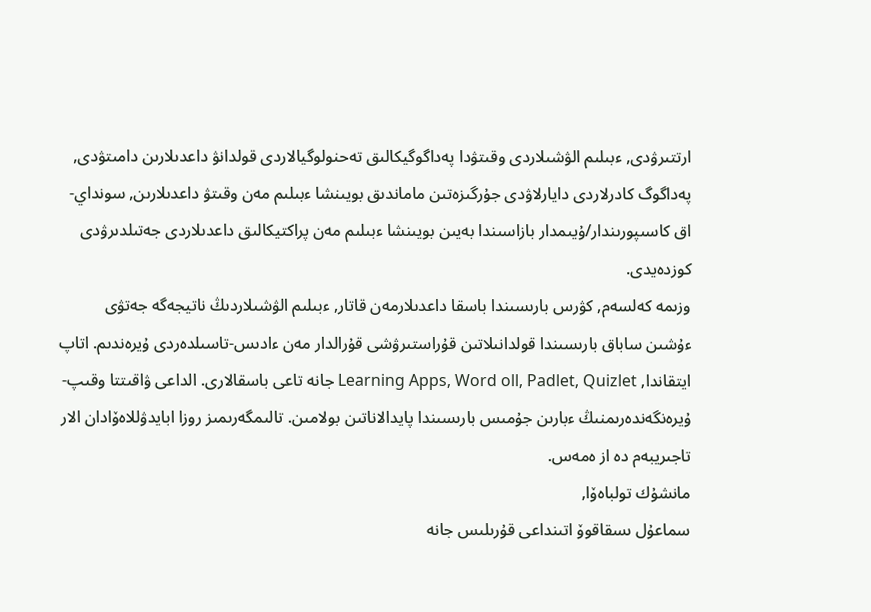ارتتىرۋدى, ءبىلىم الۋشىلاردى وقىتۋدا پەداگوگيكالىق تەحنولوگيالاردى قولدانۋ داعدىلارىن دامىتۋدى, پەداگوگ كادرلاردى دايارلاۋدى جۇرگىزەتىن ماماندىق بويىنشا ءبىلىم مەن وقىتۋ داعدىلارىن, سونداي-اق كاسىپورىندار/ۇيىمدار بازاسىندا بەيىن بويىنشا ءبىلىم مەن پراكتيكالىق داعدىلاردى جەتىلدىرۋدى كوزدەيدى.
وزىمە كەلسەم, كۋرس بارىسىندا باسقا داعدىلارمەن قاتار, ءبىلىم الۋشىلاردىڭ ناتيجەگە جەتۋى ءۇشىن ساباق بارىسىندا قولدانىلاتىن قۇراستىرۋشى قۇرالدار مەن ءادىس-تاسىلدەردى ۇيرەندىم. اتاپ ايتقاندا, Learning Apps, Word oll, Padlet, Quizlet جانە تاعى باسقالارى. الداعى ۋاقىتتا وقىپ-ۇيرەنگەندەرىمنىڭ ءبارىن جۇمىس بارىسىندا پايدالاناتىن بولامىن. تالىمگەرىمىز روزا ابايدۋللاەۆادان الار تاجىريبەم دە از ەمەس.
مانشۇك تولباەۆا,
سماعۇل ىسقاقوۆ اتىنداعى قۇرىلىس جانە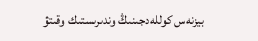بيزنەس كوللەدجىنىڭ وندىرىستىك وقىتۋ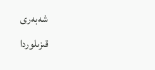شەبەرى
قىزىلوردا